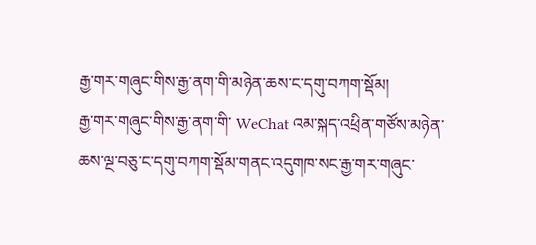རྒྱ་གར་གཞུང་གིས་རྒྱ་ནག་གི་མཉེན་ཆས་ང་དགུ་བཀག་སྡོམ།
རྒྱ་གར་གཞུང་གིས་རྒྱ་ནག་གི་ WeChat འམ་སྐད་འཕྲིན་གཙོས་མཉེན་ཆས་ལྔ་བཅུ་ང་དགུ་བཀག་སྡོམ་གནང་འདུགཁ་སང་རྒྱ་གར་གཞུང་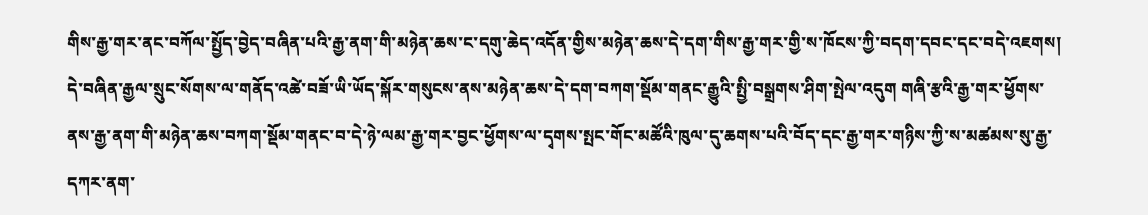གིས་རྒྱ་གར་ནང་བཀོལ་སྤྱོད་བྱེད་བཞིན་པའི་རྒྱ་ནག་གི་མཉེན་ཆས་ང་དགུ་ཆེད་འདོན་གྱིས་མཉེན་ཆས་དེ་དག་གིས་རྒྱ་གར་གྱི་ས་ཁོངས་ཀྱི་བདག་དབང་དང་བདེ་འཇགས། དེ་བཞིན་རྒྱལ་སྲུང་སོགས་ལ་གནོད་འཚེ་བཟོ་ཡི་ཡོད་སྐོར་གསུངས་ནས་མཉེན་ཆས་དེ་དག་བཀག་སྡོམ་གནང་རྒྱུའི་སྤྱི་བསྒྲགས་ཤིག་སྤེལ་འདུག གཞི་རྩའི་རྒྱ་གར་ཕྱོགས་ནས་རྒྱ་ནག་གི་མཉེན་ཆས་བཀག་སྡོམ་གནང་བ་དེ་ཉེ་ལམ་རྒྱ་གར་བྱང་ཕྱོགས་ལ་དྭགས་སྤང་གོང་མཚོའི་ཁུལ་དུ་ཆགས་པའི་བོད་དང་རྒྱ་གར་གཉིས་ཀྱི་ས་མཚམས་སུ་རྒྱ་དཀར་ནག་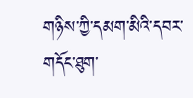གཉིས་ཀྱི་དམག་མིའི་དབར་གདོང་ཐུག་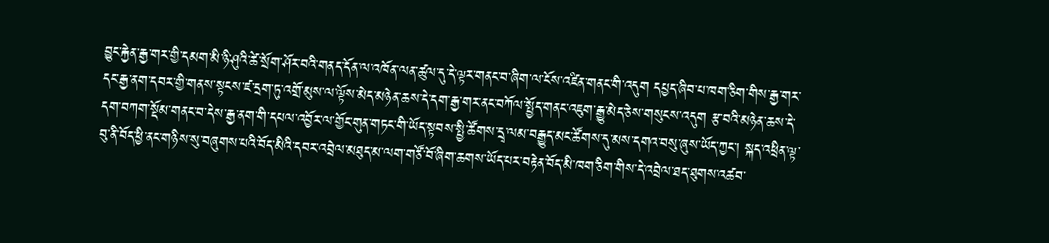བྱུང་རྐྱེན་རྒྱ་གར་གྱི་དམག་མི་ཉི་ཤུའི་ཚེ་སྲོག་ཤོར་བའི་གནད་དོན་ལ་འཁོན་ལན་ཚུལ་དུ་དེ་ལྟར་གནང་བ་ཞིག་ལ་ངོས་འཛིན་གནང་གི་འདུག དཔྱད་ཞིབ་པ་ཁག་ཅིག་གིས་རྒྱ་གར་དང་རྒྱ་ནག་དབར་གྱི་གནས་སྟངས་ཛ་དྲག་ཏུ་འགྲོ་མུས་ལ་ལྟོས་མེད་མཉེན་ཆས་དེ་དག་རྒྱ་གར་ནང་བཀོལ་སྤྱོད་གནང་འཇུག་རྒྱུ་མེད་ཅེས་གསུངས་འདུག རྩ་བའི་མཉེན་ཆས་དེ་དག་བཀག་སྡོམ་གནང་བ་དེས་རྒྱ་ནག་གི་དཔལ་འབྱོར་ལ་གྱོང་གུན་གཏང་གི་ཡོད་སྟབས་སྤྱི་ཚོགས་དྲྭ་ལམ་བརྒྱུད་མང་ཚོགས་དུ་མས་དགའ་བསུ་ཞུས་ཡོད་ཀྱང་། སྐད་འཕྲིན་ལྟ་བུ་ནི་བོད་ཕྱི་ནང་གཉིས་སུ་བཞུགས་པའི་བོད་མིའི་དབར་འབྲེལ་མཐུད་མ་ལག་གཙོ་བོ་ཞིག་ཆགས་ཡོད་པར་བརྟེན་བོད་མི་ཁག་ཅིག་གིས་དེ་འབྲེལ་ཐད་ཐུགས་འཚབ་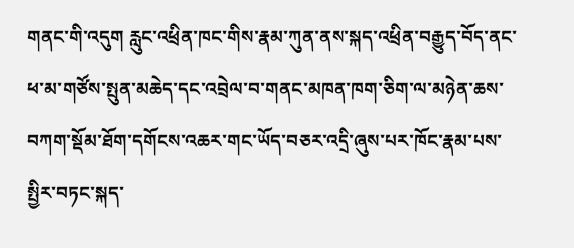གནང་གི་འདུག རླུང་འཕྲིན་ཁང་གིས་རྣམ་ཀུན་ནས་སྐད་འཕྲིན་བརྒྱུད་བོད་ནང་ཕ་མ་གཙོས་སྤུན་མཆེད་དང་འབྲེལ་བ་གནང་མཁན་ཁག་ཅིག་ལ་མཉེན་ཆས་བཀག་སྡོམ་ཐོག་དགོངས་འཆར་གང་ཡོད་བཅར་འདྲི་ཞུས་པར་ཁོང་རྣམ་པས་སྤྱིར་བཏང་སྐད་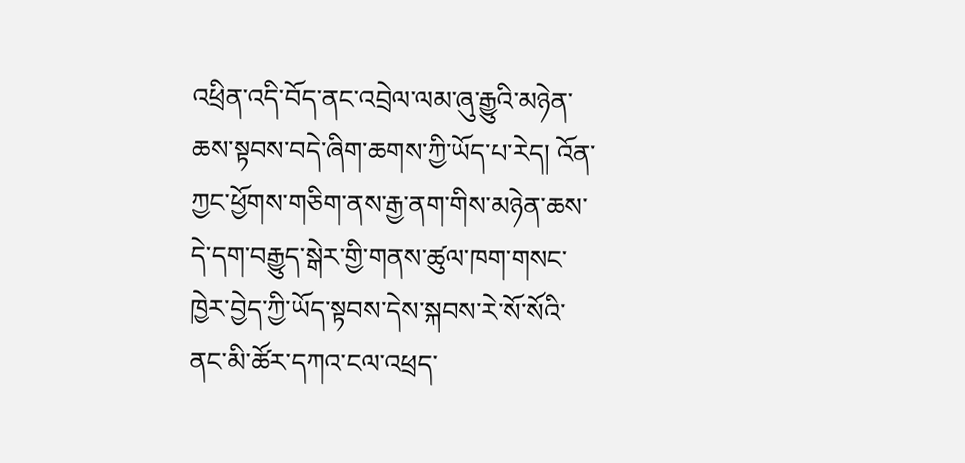འཕྲིན་འདི་བོད་ནང་འབྲེལ་ལམ་ཞུ་རྒྱུའི་མཉེན་ཆས་སྟབས་བདེ་ཞིག་ཆགས་ཀྱི་ཡོད་པ་རེད། འོན་ཀྱང་ཕྱོགས་གཅིག་ནས་རྒྱ་ནག་གིས་མཉེན་ཆས་དེ་དག་བརྒྱུད་སྒེར་གྱི་གནས་ཚུལ་ཁག་གསང་ཁྱེར་བྱེད་ཀྱི་ཡོད་སྟབས་དེས་སྐབས་རེ་སོ་སོའི་ནང་མི་ཚོར་དཀའ་ངལ་འཕྲད་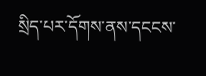སྲིད་པར་དོགས་ནས་དངངས་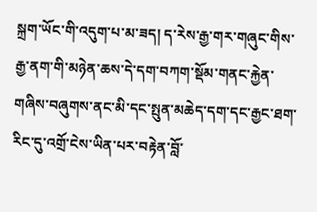སྐྲག་ཡོང་གི་འདུག་པ་མ་ཟད། ད་རེས་རྒྱ་གར་གཞུང་གིས་རྒྱ་ནག་གི་མཉེན་ཆས་དེ་དག་བཀག་སྡོམ་གནང་རྐྱེན་གཞིས་བཞུགས་ནང་མི་དང་སྤུན་མཆེད་དག་དང་རྒྱང་ཐག་རིང་དུ་འགྲོ་ངེས་ཡིན་པར་བརྟེན་བློ་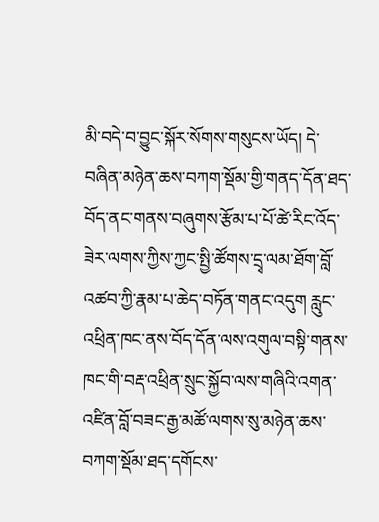མི་བདེ་བ་བྱུང་སྐོར་སོགས་གསུངས་ཡོད། དེ་བཞིན་མཉེན་ཆས་བཀག་སྡོམ་གྱི་གནད་དོན་ཐད་བོད་ནང་གནས་བཞུགས་རྩོམ་པ་པོ་ཚེ་རིང་འོད་ཟེར་ལགས་ཀྱིས་ཀྱང་སྤྱི་ཚོགས་དྲྭ་ལམ་ཐོག་བློ་འཚབ་ཀྱི་རྣམ་པ་ཆེད་བཏོན་གནང་འདུག རླུང་འཕྲིན་ཁང་ནས་བོད་དོན་ལས་འགུལ་བསྟི་གནས་ཁང་གི་བརྡ་འཕྲིན་སྲུང་སྐྱོབ་ལས་གཞིའི་འགན་འཛིན་བློ་བཟང་རྒྱ་མཚོ་ལགས་སུ་མཉེན་ཆས་བཀག་སྡོམ་ཐད་དགོངས་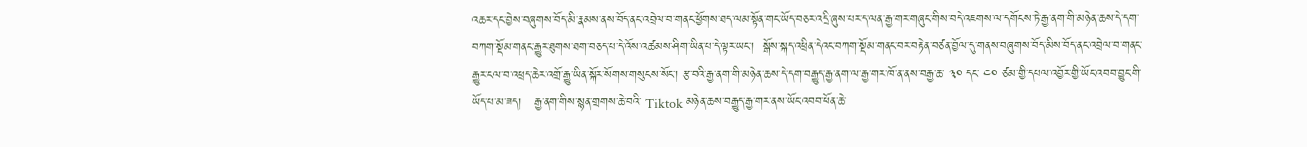འཆར་དང་བྱེས་བཞུགས་བོད་མི་རྣམས་ནས་བོད་ནང་འབྲེལ་བ་གནང་ཕྱོགས་ཐད་ལམ་སྟོན་གང་ཡོད་བཅར་འདྲི་ཞུས་པར་ད་ལན་རྒྱ་གར་གཞུང་གིས་བདེ་འཇགས་ལ་དགོངས་ཏེ་རྒྱ་ནག་གི་མཉེན་ཆས་དེ་དག་བཀག་སྡོམ་གནང་རྒྱུར་ཐུགས་ཐག་བཅད་པ་དེ་འོས་འཚམས་ཤིག་ཡིན་པ་དེ་ལྟར་ཡང་།  སྒོས་སྐད་འཕྲིན་དེའང་བཀག་སྡོམ་གནང་བར་བརྟེན་བཙན་བྱོལ་དུ་གནས་བཞུགས་བོད་མིས་བོད་ནང་འབྲེལ་བ་གནང་རྒྱུར་ངལ་བ་འཕྲད་ཆེར་འགྲོ་རྒྱུ་ཡིན་སྐོར་སོགས་གསུངས་སོང་། རྩ་བའི་རྒྱ་ནག་གི་མཉེན་ཆས་དེ་དག་བརྒྱུད་རྒྱ་ནག་ལ་རྒྱ་གར་ཁོ་ན་ནས་བརྒྱ་ཆ་ ༣༠ དང་ ༤༠ ཙམ་གྱི་དཔལ་འབྱོར་གྱི་ཡོང་འབབ་བྱུང་གི་ཡོད་པ་མ་ཟད།   རྒྱ་ནག་གིས་སྙན་གྲགས་ཆེ་བའི་ Tiktok མཉེན་ཆས་བརྒྱུད་རྒྱ་གར་ནས་ཡོང་འབབ་ཕོན་ཆེ་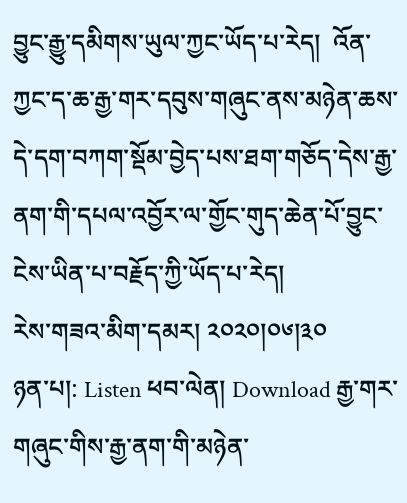བྱུང་རྒྱུ་དམིགས་ཡུལ་ཀྱང་ཡོད་པ་རེད།  འོན་ཀྱང་ད་ཆ་རྒྱ་གར་དབུས་གཞུང་ནས་མཉེན་ཆས་དེ་དག་བཀག་སྡོམ་བྱེད་པས་ཐག་གཅོད་དེས་རྒྱ་ནག་གི་དཔལ་འབྱོར་ལ་གྱོང་གུད་ཆེན་པོ་བྱུང་ངེས་ཡིན་པ་བརྗོད་ཀྱི་ཡོད་པ་རེད།
རེས་གཟའ་མིག་དམར། ༢༠༢༠།༠༦།༣༠
ཉན་པ།: Listen ཕབ་ལེན། Download རྒྱ་གར་གཞུང་གིས་རྒྱ་ནག་གི་མཉེན་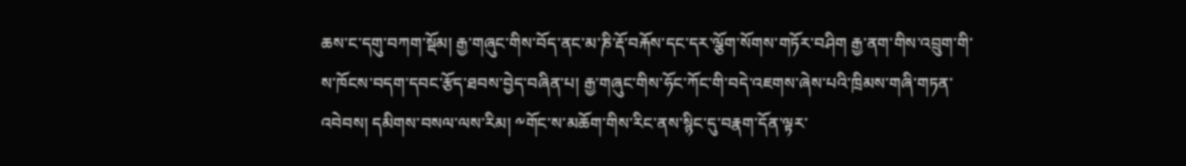ཆས་ང་དགུ་བཀག་སྡོམ། རྒྱ་གཞུང་གིས་བོད་ནང་མ་ཎི་རྡོ་བརྐོས་དང་དར་ལྕོག་སོགས་གཏོར་བཤིག རྒྱ་ནག་གིས་འབྲུག་གི་ས་ཁོངས་བདག་དབང་རྩོད་ཐབས་བྱེད་བཞིན་པ། རྒྱ་གཞུང་གིས་ཧོང་ཀོང་གི་བདེ་འཇགས་ཞེས་པའི་ཁྲིམས་གཞི་གཏན་འབེབས། དམིགས་བསལ་ལས་རིམ། ༸གོང་ས་མཆོག་གིས་རིང་ནས་སྙིང་དུ་བརྣག་དོན་ལྟར་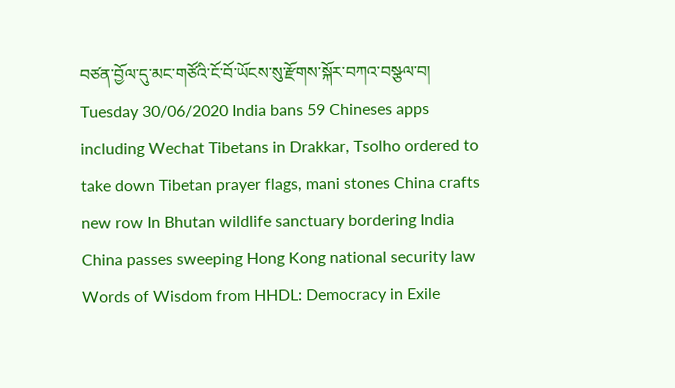བཙན་བྱོལ་དུ་མང་གཙོའི་ངོ་བོ་ཡོངས་སུ་རྫོགས་སྐོར་བཀའ་བསྩལ་བ། Tuesday 30/06/2020 India bans 59 Chineses apps including Wechat Tibetans in Drakkar, Tsolho ordered to take down Tibetan prayer flags, mani stones China crafts new row In Bhutan wildlife sanctuary bordering India China passes sweeping Hong Kong national security law Words of Wisdom from HHDL: Democracy in Exile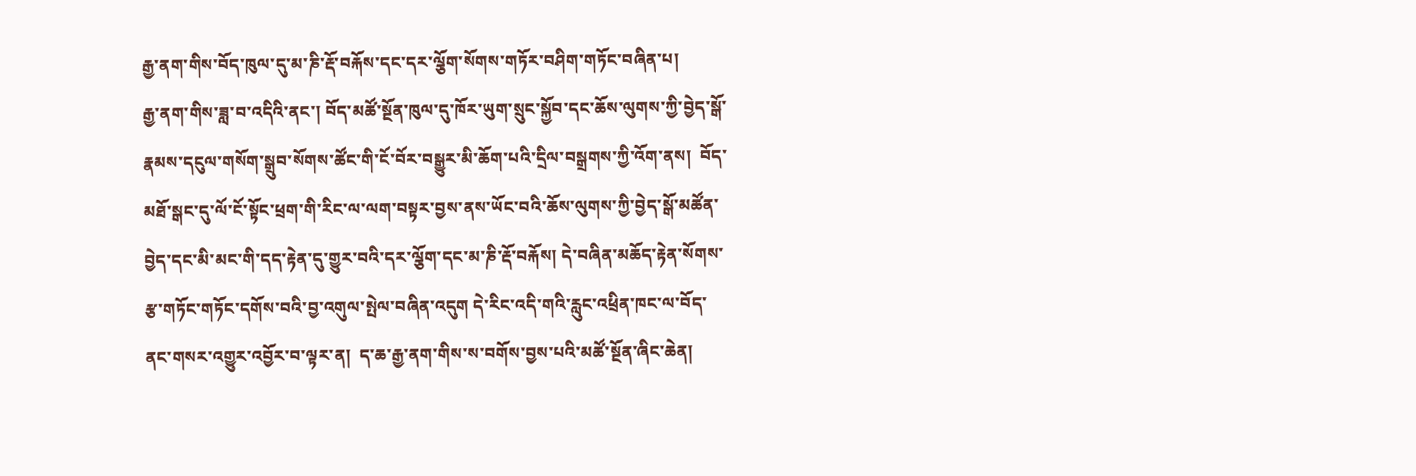རྒྱ་ནག་གིས་བོད་ཁུལ་དུ་མ་ཎི་རྡོ་བརྐོས་དང་དར་ལྕོག་སོགས་གཏོར་བཤིག་གཏོང་བཞིན་པ།
རྒྱ་ནག་གིས་ཟླ་བ་འདིའི་ནང་། བོད་མཚོ་སྔོན་ཁུལ་དུ་ཁོར་ཡུག་སྲུང་སྐྱོབ་དང་ཆོས་ལུགས་ཀྱི་བྱེད་སྒོ་རྣམས་དངུལ་གསོག་སྒྲུབ་སོགས་ཚོང་གི་ངོ་བོར་བསྒྱུར་མི་ཆོག་པའི་དྲིལ་བསྒྲགས་ཀྱི་འོག་ནས།  བོད་མཐོ་སྒང་དུ་ལོ་ངོ་སྟོང་ཕྲག་གི་རིང་ལ་ལག་བསྟར་བྱས་ནས་ཡོང་བའི་ཆོས་ལུགས་ཀྱི་བྱེད་སྒོ་མཚོན་བྱེད་དང་མི་མང་གི་དད་རྟེན་དུ་གྱུར་བའི་དར་ལྕོག་དང་མ་ཎི་རྡོ་བརྐོས། དེ་བཞིན་མཆོད་རྟེན་སོགས་རྩ་གཏོང་གཏོང་དགོས་བའི་བྱ་འགུལ་སྤེལ་བཞིན་འདུག དེ་རིང་འདི་གའི་རླུང་འཕྲིན་ཁང་ལ་བོད་ནང་གསར་འགྱུར་འབྱོར་བ་ལྟར་ན།  ད་ཆ་རྒྱ་ནག་གིས་ས་བགོས་བྱས་པའི་མཚོ་སྔོན་ཞིང་ཆེན།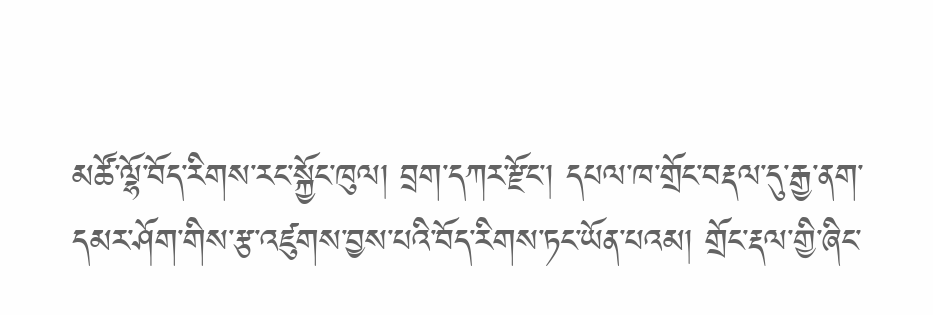མཚོ་ལྷོ་བོད་རིགས་རང་སྐྱོང་ཁུལ། བྲག་དཀར་རྫོང་། དཔལ་ཁ་གྲོང་བརྡལ་དུ་རྒྱ་ནག་དམར་ཤོག་གིས་རྩ་འཛུགས་བྱས་པའི་བོད་རིགས་ཏང་ཡོན་པའམ། གྲོང་རྡལ་གྱི་ཞིང་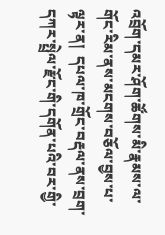འབྲོག་དམར་ཤོག་ཚོགས་མི་རྣམས་ལ་གོང་རིམ་ནས་མངགས་བཅོལ་བྱས་པ་ལྟར་ན།  དཔལ་ཁ་གྲོང་བརྡལ་ནས་བྲག་དཀར་སྤྲེལ་རྫོང་གི་དགོན་པའི་བར་གྱི་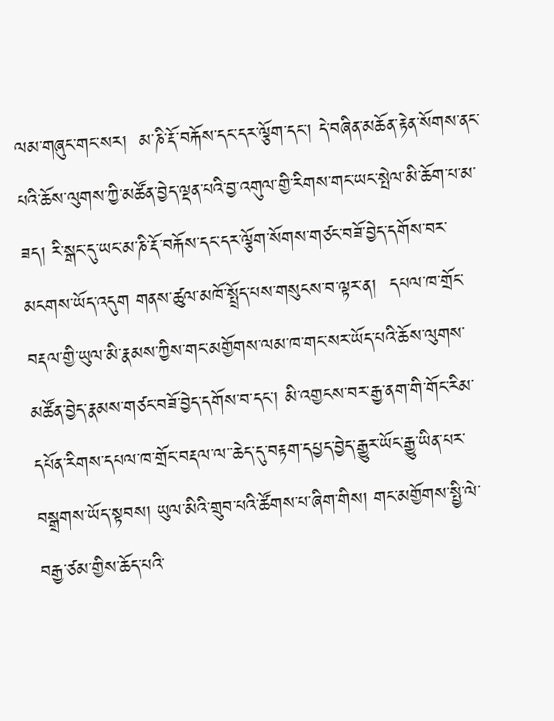ལམ་གཞུང་གང་སར།  མ་ཎི་རྡོ་བརྐོས་དང་དར་ལྕོག་དང་། དེ་བཞིན་མཆོན་རྟེན་སོགས་ནང་པའི་ཆོས་ལུགས་ཀྱི་མཚོན་བྱེད་ལྡན་པའི་བྱ་འགུལ་གྱི་རིགས་གང་ཡང་སྤེལ་མི་ཆོག་པ་མ་ཟད། རི་སྒང་དུ་ཡང་མ་ཎི་རྡོ་བརྐོས་དང་དར་ལྕོག་སོགས་གཙང་བཟོ་བྱེད་དགོས་བར་མངགས་ཡོད་འདུག གནས་ཚུལ་མཁོ་སྤྲོད་པས་གསུངས་བ་ལྟར་ན།  དཔལ་ཁ་གྲོང་བརྡལ་གྱི་ཡུལ་མི་རྣམས་ཀྱིས་གང་མགྱོགས་ལམ་ཁ་གང་སར་ཡོད་པའི་ཆོས་ལུགས་མཚོན་བྱེད་རྣམས་གཙང་བཟོ་བྱེད་དགོས་བ་དང་། མི་འགྱངས་བར་རྒྱ་ནག་གི་གོང་རིམ་དཔོན་རིགས་དཔལ་ཁ་གྲོང་བརྡལ་ལ་་ཆེད་དུ་བརྟག་དཔྱད་བྱེད་རྒྱུར་ཡོང་རྒྱུ་ཡིན་པར་བསྒྲགས་ཡོད་སྟབས། ཡུལ་མིའི་གྲུབ་པའི་ཚོགས་པ་ཞིག་གིས། གང་མགྱོགས་སྤྱི་ལེ་བརྒྱ་ཙམ་གྱིས་ཆོད་པའི་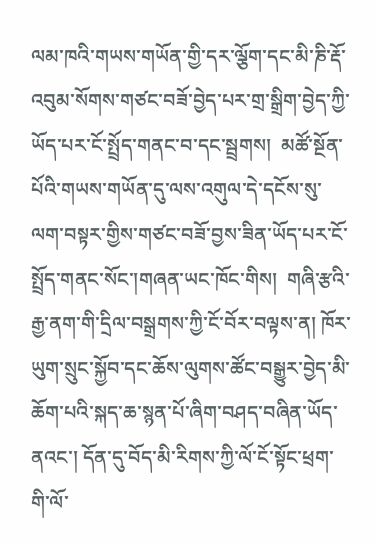ལམ་ཁའི་གཡས་གཡོན་གྱི་དར་ལྕོག་དང་མི་ཎི་རྡོ་འབུམ་སོགས་གཙང་བཟོ་བྱེད་པར་གྲ་སྒྲིག་བྱེད་ཀྱི་ཡོད་པར་ངོ་སྤྲོད་གནང་བ་དང་སྦྲགས།  མཚོ་སྔོན་པོའི་གཡས་གཡོན་དུ་ལས་འགུལ་དེ་དངོས་སུ་ལག་བསྟར་གྱིས་གཙང་བཟོ་བྱས་ཟིན་ཡོད་པར་ངོ་སྤྲོད་གནང་སོང་།གཞན་ཡང་ཁོང་གིས།  གཞི་རྩའི་རྒྱ་ནག་གི་དྲིལ་བསྒྲགས་ཀྱི་ངོ་བོར་བལྟས་ན། ཁོར་ཡུག་སྲུང་སྐྱོབ་དང་ཆོས་ལུགས་ཚོང་བསྒྱུར་བྱེད་མི་ཆོག་པའི་སྐད་ཆ་སྙན་པོ་ཞིག་བཤད་བཞིན་ཡོད་ནའང་། དོན་དུ་བོད་མི་རིགས་ཀྱི་ལོ་ངོ་སྟོང་ཕྲག་གི་ལོ་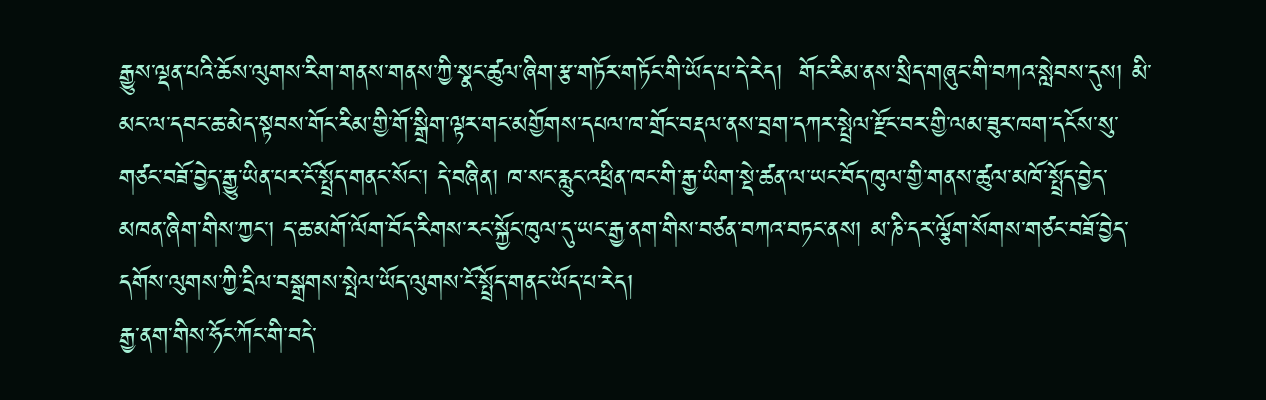རྒྱུས་ལྡན་པའི་ཆོས་ལུགས་རིག་གནས་གནས་ཀྱི་སྣང་ཚུལ་ཞིག་རྩ་གཏོར་གཏོང་གི་ཡོད་པ་དེ་རེད།  གོང་རིམ་ནས་སྲིད་གཞུང་གི་བཀའ་སླེབས་དུས། མི་མང་ལ་དབང་ཆ་མེད་སྟབས་གོང་རིམ་གྱི་གོ་སྒྲིག་ལྟར་གང་མགྱོགས་དཔལ་ཁ་གྲོང་བརྡལ་ནས་བྲག་དཀར་སྤྲེལ་རྫོང་བར་གྱི་ལམ་ཟུར་ཁག་དངོས་སུ་གཙང་བཟོ་བྱེད་རྒྱུ་ཡིན་པར་ངོ་སྤྲོད་གནང་སོང་། དེ་བཞིན། ཁ་སང་རླུང་འཕྲིན་ཁང་གི་རྒྱ་ཡིག་སྡེ་ཚན་ལ་ཡང་བོད་ཁུལ་གྱི་གནས་ཚུལ་མཁོ་སྤྲོད་བྱེད་མཁན་ཞིག་གིས་ཀྱང་། ད་ཆ་མགོ་ལོག་བོད་རིགས་རང་སྐྱོང་ཁུལ་དུ་ཡང་རྒྱ་ནག་གིས་བཙན་བཀའ་བཏང་ནས། མ་ཎི་དར་ལྕོག་སོགས་གཙང་བཟོ་བྱེད་དགོས་ལུགས་ཀྱི་དྲིལ་བསྒྲགས་སྤེལ་ཡོད་ལུགས་ངོ་སྤྲོད་གནང་ཡོད་པ་རེད།
རྒྱ་ནག་གིས་ཧོང་ཀོང་གི་བདེ་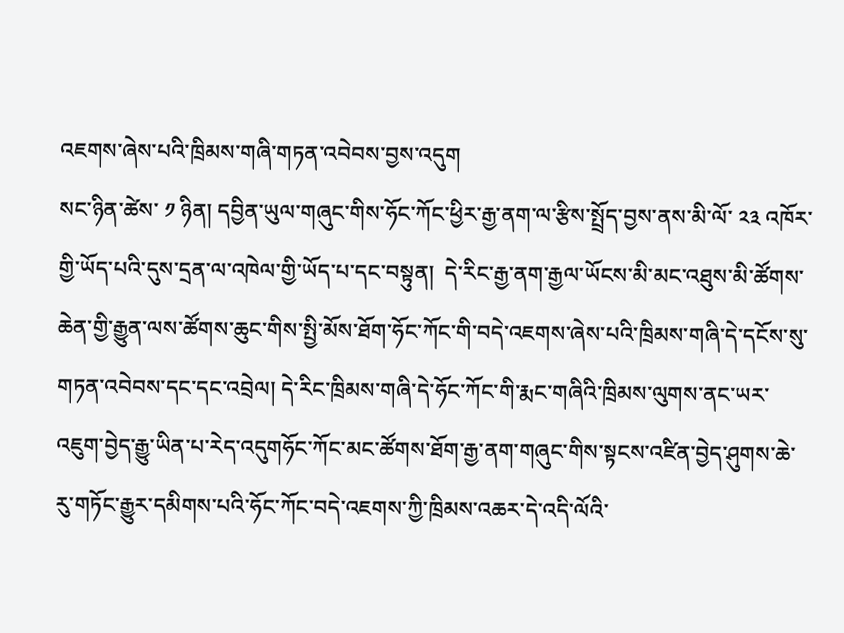འཇགས་ཞེས་པའི་ཁྲིམས་གཞི་གཏན་འབེབས་བྱས་འདུག
སང་ཉིན་ཚེས་ ༡ ཉིན། དབྱིན་ཡུལ་གཞུང་གིས་ཧོང་ཀོང་ཕྱིར་རྒྱ་ནག་ལ་རྩིས་སྤྲོད་བྱས་ནས་མི་ལོ་ ༢༣ འཁོར་གྱི་ཡོད་པའི་དུས་དྲན་ལ་འཁེལ་གྱི་ཡོད་པ་དང་བསྟུན།  དེ་རིང་རྒྱ་ནག་རྒྱལ་ཡོངས་མི་མང་འཐུས་མི་ཚོགས་ཆེན་གྱི་རྒྱུན་ལས་ཚོགས་ཆུང་གིས་སྤྱི་མོས་ཐོག་ཧོང་ཀོང་གི་བདེ་འཇགས་ཞེས་པའི་ཁྲིམས་གཞི་དེ་དངོས་སུ་གཏན་འབེབས་དང་དང་འབྲེལ། དེ་རིང་ཁྲིམས་གཞི་དེ་ཧོང་ཀོང་གི་རྨང་གཞིའི་ཁྲིམས་ལུགས་ནང་ཡར་འཇུག་བྱེད་རྒྱུ་ཡིན་པ་རེད་འདུགཧོང་ཀོང་མང་ཚོགས་ཐོག་རྒྱ་ནག་གཞུང་གིས་སྟངས་འཛིན་བྱེད་ཤུགས་ཆེ་རུ་གཏོང་རྒྱུར་དམིགས་པའི་ཧོང་ཀོང་བདེ་འཇགས་ཀྱི་ཁྲིམས་འཆར་དེ་འདི་ལོའི་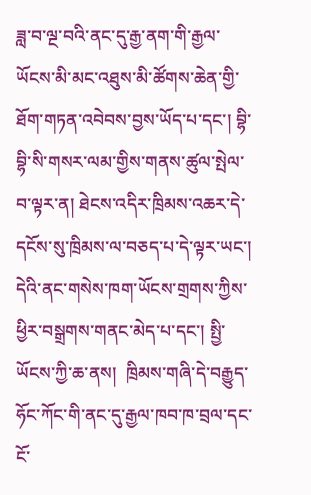ཟླ་བ་ལྔ་བའི་ནང་དུ་རྒྱ་ནག་གི་རྒྱལ་ཡོངས་མི་མང་འཐུས་མི་ཚོགས་ཆེན་གྱི་ཐོག་གཏན་འབེབས་བྱས་ཡོད་པ་དང་། བྷི་བྷི་སི་གསར་ལམ་གྱིས་གནས་ཚུལ་སྤེལ་བ་ལྟར་ན། ཐེངས་འདིར་ཁྲིམས་འཆར་དེ་དངོས་སུ་ཁྲིམས་ལ་བཅད་པ་དེ་ལྟར་ཡང་། དེའི་ནང་གསེས་ཁག་ཡོངས་གྲགས་ཀྱིས་ཕྱིར་བསྒྲགས་གནང་མེད་པ་དང་། སྤྱི་ཡོངས་ཀྱི་ཆ་ནས།  ཁྲིམས་གཞི་དེ་བརྒྱུད་ཧོང་ཀོང་གི་ནང་དུ་རྒྱལ་ཁབ་ཁ་བྲལ་དང་ངོ་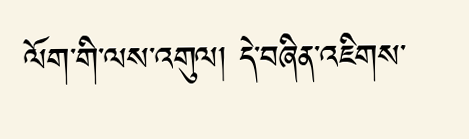ལོག་གི་ལས་འགུལ། དེ་བཞིན་འཇིགས་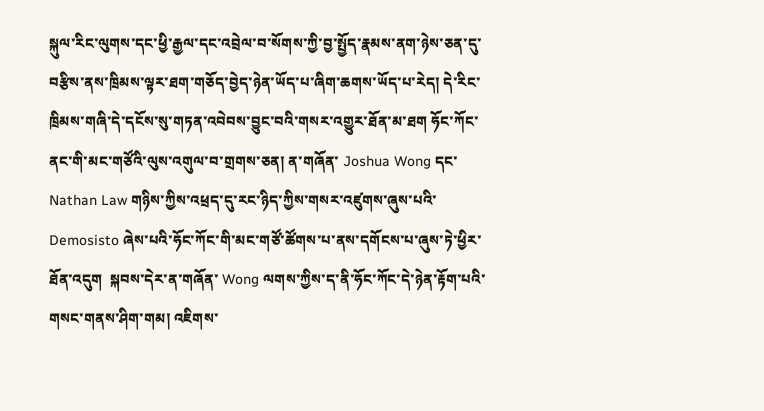སྐུལ་རིང་ལུགས་དང་ཕྱི་རྒྱལ་དང་འབྲེལ་བ་སོགས་ཀྱི་བྱ་སྤྱོད་རྣམས་ནག་ཉེས་ཅན་དུ་བརྩིས་ནས་ཁྲིམས་ལྟར་ཐག་གཅོད་བྱེད་ཉེན་ཡོད་པ་ཞིག་ཆགས་ཡོད་པ་རེད། དེ་རིང་ཁྲིམས་གཞི་དེ་དངོས་སུ་གཏན་འབེབས་བྱུང་བའི་གསར་འགྱུར་ཐོན་མ་ཐག ཧོང་ཀོང་ནང་གི་མང་གཙོའི་ལུས་འགུལ་བ་གྲགས་ཅན། ན་གཞོན་ Joshua Wong དང་ Nathan Law གཉིས་ཀྱིས་འཕྲད་དུ་རང་ཉིད་ཀྱིས་གསར་འཛུགས་ཞུས་པའི་Demosisto ཞེས་པའི་ཧོང་ཀོང་གི་མང་གཙོ་ཚོགས་པ་ནས་དགོངས་པ་ཞུས་ཏེ་ཕྱིར་ཐོན་འདུག  སྐབས་དེར་ན་གཞོན་ Wong ལགས་ཀྱིས་ད་ནི་ཧོང་ཀོང་དེ་ཉེན་རྟོག་པའི་གསང་གནས་ཤིག་གམ། འཇིགས་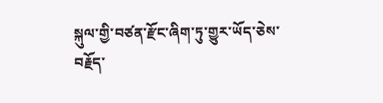སྐུལ་གྱི་བཙན་རྫོང་ཞིག་ཏུ་གྱུར་ཡོད་ཅེས་བརྗོད་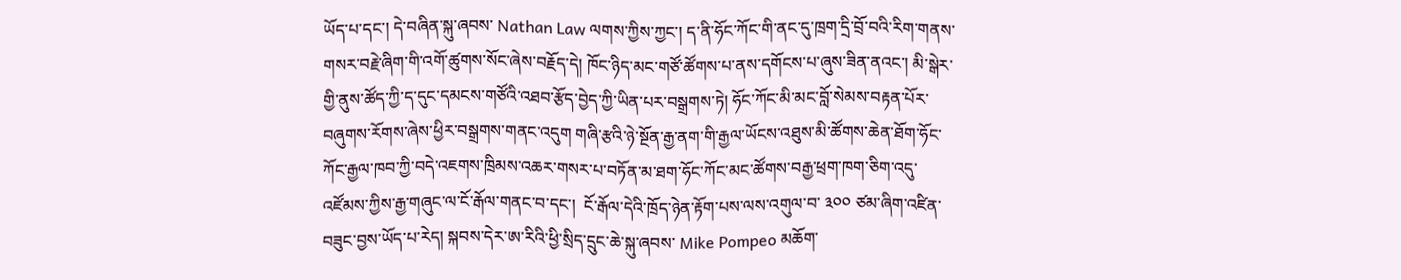ཡོད་པ་དང་། དེ་བཞིན་སྐུ་ཞབས་ Nathan Law ལགས་ཀྱིས་ཀྱང་། ད་ནི་ཧོང་ཀོང་གི་ནང་དུ་ཁྲག་དྲི་བྲོ་བའི་རིག་གནས་གསར་བརྗེ་ཞིག་གི་འགོ་ཚུགས་སོང་ཞེས་བརྗོད་དེ། ཁོང་ཉིད་མང་གཙོ་ཚོགས་པ་ནས་དགོངས་པ་ཞུས་ཟིན་ནའང་། མི་སྒེར་གྱི་ནུས་ཚོད་ཀྱི་ད་དུང་དམངས་གཙོའི་འཐབ་རྩོད་བྱེད་ཀྱི་ཡིན་པར་བསྒྲགས་ཏེ། ཧོང་ཀོང་མི་མང་བློ་སེམས་བརྟན་པོར་བཞུགས་རོགས་ཞེས་ཕྱིར་བསྒྲགས་གནང་འདུག གཞི་རྩའི་ཉེ་སྔོན་རྒྱ་ནག་གི་རྒྱལ་ཡོངས་འཐུས་མི་ཚོགས་ཆེན་ཐོག་ཧོང་ཀོང་རྒྱལ་ཁབ་ཀྱི་བདེ་འཇགས་ཁྲིམས་འཆར་གསར་པ་བཏོན་མ་ཐག་ཧོང་ཀོང་མང་ཚོགས་བརྒྱ་ཕྲག་ཁག་ཅིག་འདུ་འཛོམས་ཀྱིས་རྒྱ་གཞུང་ལ་ངོ་རྒོལ་གནང་བ་དང་།  ངོ་རྒོལ་དེའི་ཁྲོད་ཉེན་རྟོག་པས་ལས་འགུལ་བ་ ༣༠༠ ཙམ་ཞིག་འཛིན་བཟུང་བྱས་ཡོད་པ་རེད། སྐབས་དེར་ཨ་རིའི་ཕྱི་སྲིད་དྲུང་ཆེ་སྐུ་ཞབས་ Mike Pompeo མཆོག་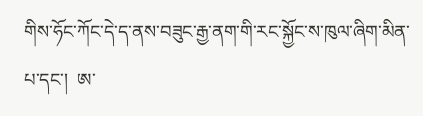གིས་ཧོང་ཀོང་དེ་ད་ནས་བཟུང་རྒྱ་ནག་གི་རང་སྐྱོང་ས་ཁུལ་ཞིག་མིན་པ་དང་།  ཨ་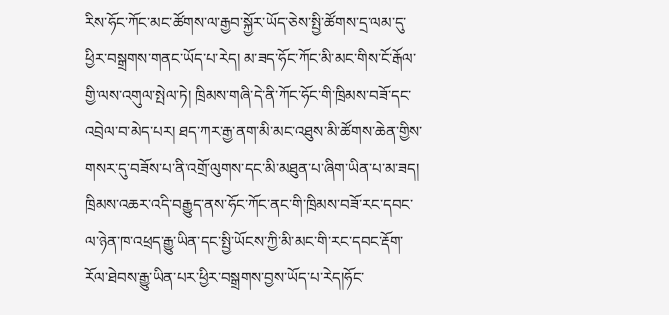རིས་ཧོང་ཀོང་མང་ཚོགས་ལ་རྒྱབ་སྐྱོར་ཡོད་ཅེས་སྤྱི་ཚོགས་དྲ་ལམ་དུ་ཕྱིར་བསྒྲགས་གནང་ཡོད་པ་རེད། མ་ཟད་ཧོང་ཀོང་མི་མང་གིས་ངོ་རྒོལ་གྱི་ལས་འགུལ་སྤེལ་ཏེ། ཁྲིམས་གཞི་དེ་ནི་ཀོང་ཧོང་གི་ཁྲིམས་བཟོ་དང་འབྲེལ་བ་མེད་པར། ཐད་ཀར་རྒྱ་ནག་མི་མང་འཐུས་མི་ཚོགས་ཆེན་གྱིས་གསར་དུ་བཟོས་པ་ནི་འགྲོ་ལུགས་དང་མི་མཐུན་པ་ཞིག་ཡིན་པ་མ་ཟད།  ཁྲིམས་འཆར་འདི་བརྒྱུད་ནས་ཧོང་ཀོང་ནང་གི་ཁྲིམས་བཟོ་རང་དབང་ལ་ཉེན་ཁ་འཕྲད་རྒྱུ་ཡིན་དང་སྤྱི་ཡོངས་ཀྱི་མི་མང་གི་རང་དབང་རྡོག་རོལ་ཐེབས་རྒྱུ་ཡིན་པར་ཕྱིར་བསྒྲགས་བྱས་ཡོད་པ་རེད།ཧོང་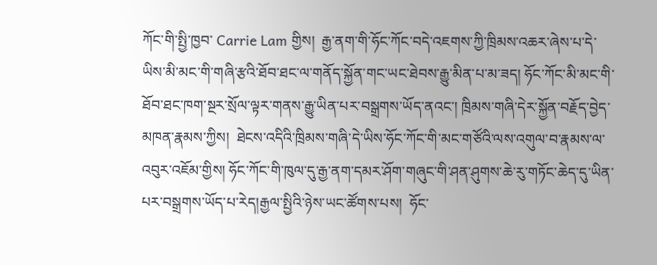ཀོང་གི་སྤྱི་ཁྱབ་ Carrie Lam གྱིས།  རྒྱ་ནག་གི་ཧོང་ཀོང་བདེ་འཇགས་ཀྱི་ཁྲིམས་འཆར་ཞེས་པ་དེ་ཡིས་མི་མང་གི་གཞི་རྩའི་ཐོབ་ཐང་ལ་གནོད་སྐྱོན་གང་ཡང་ཐེབས་རྒྱུ་མིན་པ་མ་ཟད། ཧོང་ཀོང་མི་མང་གི་ཐོབ་ཐང་ཁག་སྔར་སྲོལ་ལྟར་གནས་རྒྱུ་ཡིན་པར་བསྒྲགས་ཡོད་ནའང་། ཁྲིམས་གཞི་དེར་སྐྱོན་བརྗོད་བྱེད་མཁན་རྣམས་ཀྱིས།  ཐེངས་འདིའི་ཁྲིམས་གཞི་དེ་ཡིས་ཧོང་ཀོང་གི་མང་གཙོའི་ལས་འགུལ་བ་རྣམས་ལ་འབུར་འཇོམ་གྱིས། ཧོང་ཀོང་གི་ཁུལ་དུ་རྒྱ་ནག་དམར་ཤོག་གཞུང་གི་ཤན་ཤུགས་ཆེ་རུ་གཏོང་ཆེད་དུ་ཡིན་པར་བསྒྲགས་ཡོད་པ་རེད།རྒྱལ་སྤྱིའི་ཉེས་ཡང་ཚོགས་པས།  ཧོང་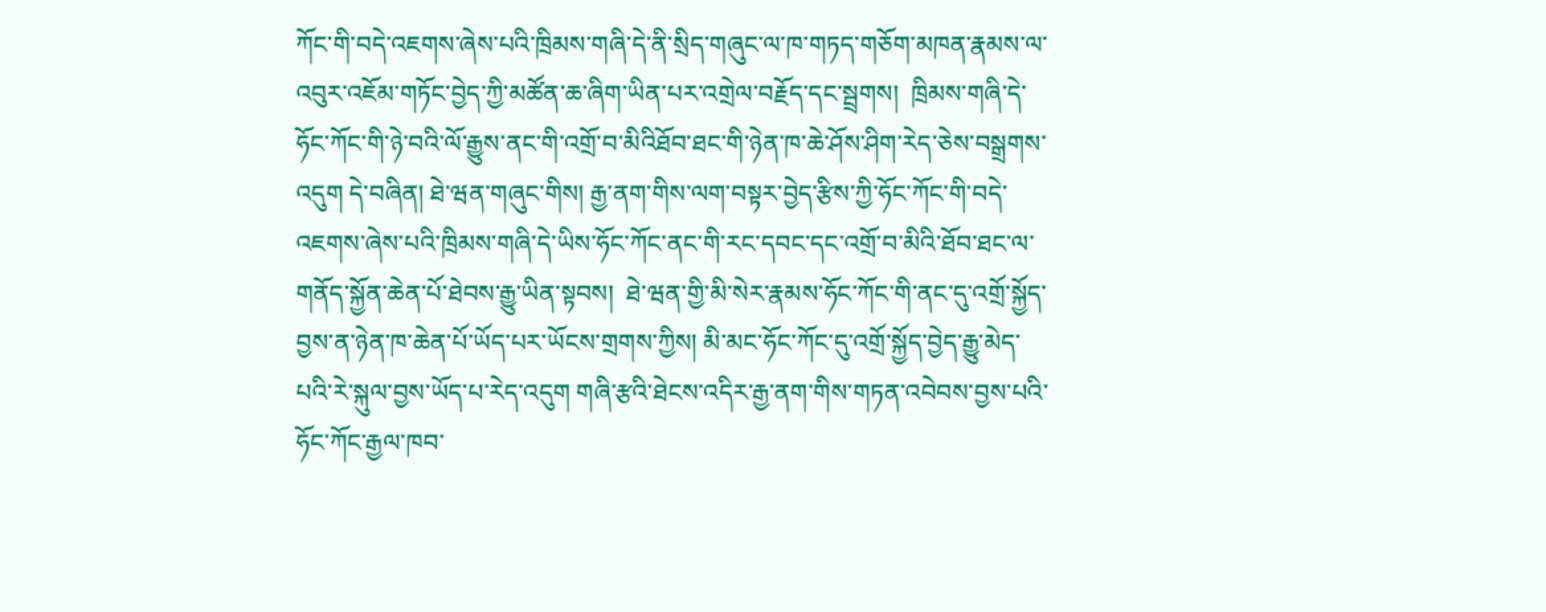ཀོང་གི་བདེ་འཇགས་ཞེས་པའི་ཁྲིམས་གཞི་དེ་ནི་སྲིད་གཞུང་ལ་ཁ་གཏད་གཅོག་མཁན་རྣམས་ལ་འབུར་འཇོམ་གཏོང་བྱེད་ཀྱི་མཚོན་ཆ་ཞིག་ཡིན་པར་འགྲེལ་བརྗོད་དང་སྦྲགས།  ཁྲིམས་གཞི་དེ་ཧོང་ཀོང་གི་ཉེ་བའི་ལོ་རྒྱུས་ནང་གི་འགྲོ་བ་མིའིཐོབ་ཐང་གི་ཉེན་ཁ་ཆེ་ཤོས་ཤིག་རེད་ཅེས་བསྒྲགས་འདུག དེ་བཞིན། ཐེ་ཝན་གཞུང་གིས། རྒྱ་ནག་གིས་ལག་བསྟར་བྱེད་རྩིས་ཀྱི་ཧོང་ཀོང་གི་བདེ་འཇགས་ཞེས་པའི་ཁྲིམས་གཞི་དེ་ཡིས་ཧོང་ཀོང་ནང་གི་རང་དབང་དང་འགྲོ་བ་མིའི་ཐོབ་ཐང་ལ་གནོད་སྐྱོན་ཆེན་པོ་ཐེབས་རྒྱུ་ཡིན་སྟབས།  ཐེ་ཝན་གྱི་མི་སེར་རྣམས་ཧོང་ཀོང་གི་ནང་དུ་འགྲོ་སྐྱོད་བྱས་ན་ཉེན་ཁ་ཆེན་པོ་ཡོད་པར་ཡོངས་གྲགས་ཀྱིས། མི་མང་ཧོང་ཀོང་དུ་འགྲོ་སྐྱོད་བྱེད་རྒྱུ་མེད་པའི་རེ་སྐུལ་བྱས་ཡོད་པ་རེད་འདུག གཞི་རྩའི་ཐེངས་འདིར་རྒྱ་ནག་གིས་གཏན་འབེབས་བྱས་པའི་ཧོང་ཀོང་རྒྱལ་ཁབ་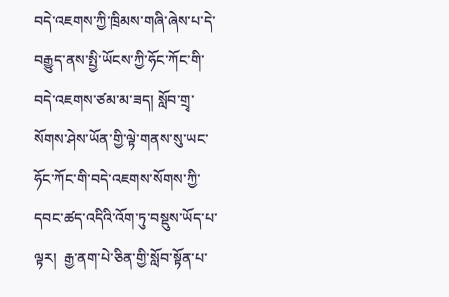བདེ་འཇགས་ཀྱི་ཁྲིམས་གཞི་ཞེས་པ་དེ་བརྒྱུད་ནས་སྤྱི་ཡོངས་ཀྱི་ཧོང་ཀོང་གི་བདེ་འཇགས་ཙམ་མ་ཟད། སློབ་གྲྭ་སོགས་ཤེས་ཡོན་གྱི་ལྟེ་གནས་སུ་ཡང་ཧོང་ཀོང་གི་བདེ་འཇགས་སོགས་ཀྱི་དབང་ཚད་འདིའི་འོག་ཏུ་བསྡུས་ཡོད་པ་ལྟར།  རྒྱ་ནག་པེ་ཅིན་གྱི་སློབ་སྟོན་པ་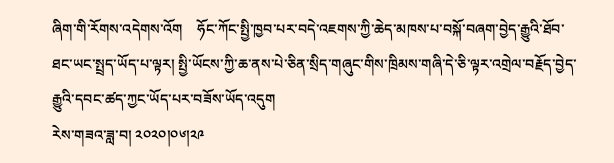ཞིག་གི་རོགས་འདེགས་འོག    ཧོང་ཀོང་སྤྱི་ཁྱབ་པར་བདེ་འཇགས་ཀྱི་ཆེད་མཁས་པ་བསྐོ་བཞག་བྱེད་རྒྱུའི་ཐོབ་ཐང་ཡང་སྤྲད་ཡོད་པ་ལྟར། སྤྱི་ཡོངས་ཀྱི་ཆ་ནས་པེ་ཅིན་སྲིད་གཞུང་གིས་ཁྲིམས་གཞི་དེ་ཅི་ལྟར་འགྲེལ་བརྗོད་བྱེད་རྒྱུའི་དབང་ཚད་ཀྱང་ཡོད་པར་བཟོས་ཡོད་འདུག
རེས་གཟའ་ཟླ་བ། ༢༠༢༠།༠༦།༢༩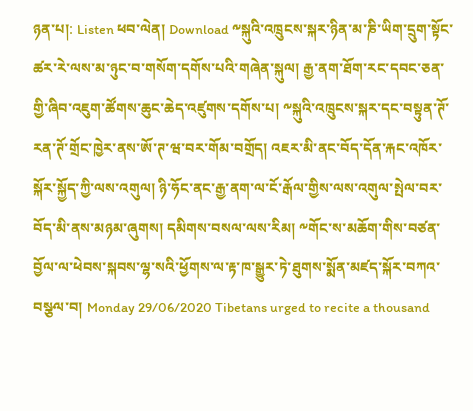ཉན་པ།: Listen ཕབ་ལེན། Download ༸སྐུའི་འཁྲུངས་སྐར་ཉིན་མ་ཎི་ཡིག་དྲུག་སྟོང་ཚར་རེ་ལས་མ་ཉུང་བ་གསོག་དགོས་པའི་གཞེན་སྐུལ། རྒྱ་ནག་ཐོག་རང་དབང་ཅན་གྱི་ཞིབ་འཇུག་ཚོགས་ཆུང་ཆེད་འཛུགས་དགོས་པ། ༸སྐུའི་འཁྲུངས་སྐར་དང་བསྟུན་ཊོ་རན་ཊོ་གྲོང་ཁྱེར་ནས་ཨོ་ཊ་ཝ་བར་གོམ་བགྲོད། འཇར་མི་ནང་བོད་དོན་རྐང་འཁོར་སྐོར་སྐྱོད་ཀྱི་ལས་འགུལ། ཉི་ཧོང་ནང་རྒྱ་ནག་ལ་ངོ་རྒོལ་གྱིས་ལས་འགུལ་སྤེལ་བར་བོད་མི་ནས་མཉམ་ཞུགས། དམིགས་བསལ་ལས་རིམ། ༸གོང་ས་མཆོག་གིས་བཙན་བྱོལ་ལ་ཕེབས་སྐབས་ལྷ་སའི་ཕྱོགས་ལ་རྟ་ཁ་སྒྱུར་ཏེ་ཐུགས་སྨོན་མཛད་སྐོར་བཀའ་བསྩལ་བ། Monday 29/06/2020 Tibetans urged to recite a thousand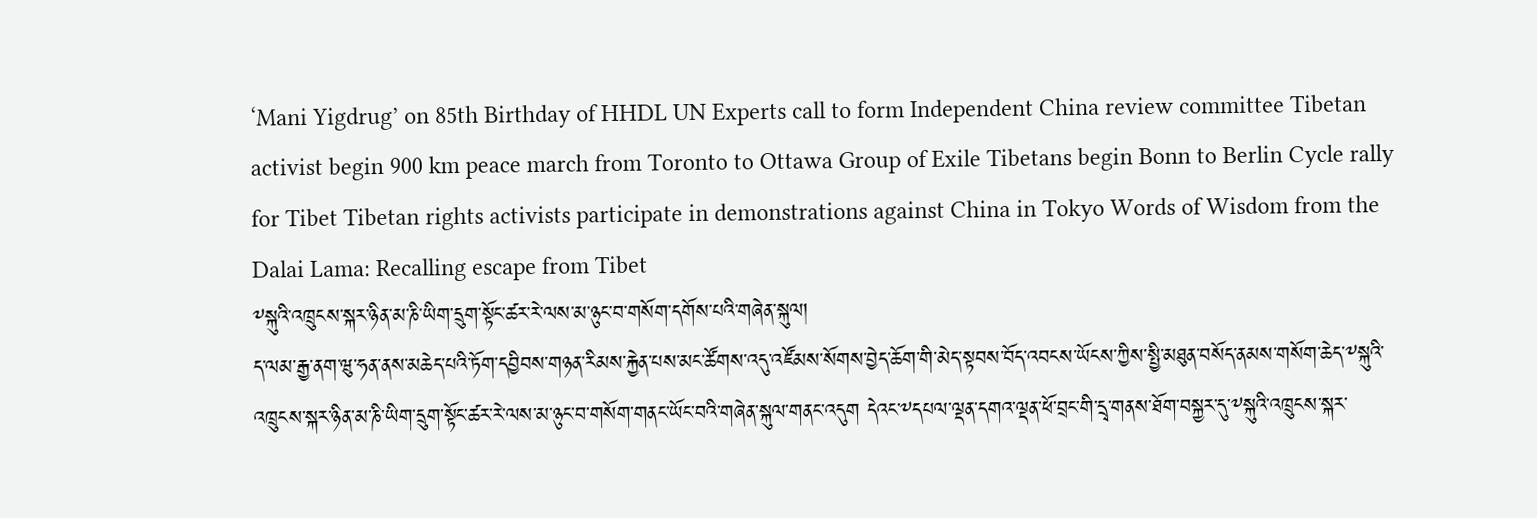‘Mani Yigdrug’ on 85th Birthday of HHDL UN Experts call to form Independent China review committee Tibetan activist begin 900 km peace march from Toronto to Ottawa Group of Exile Tibetans begin Bonn to Berlin Cycle rally for Tibet Tibetan rights activists participate in demonstrations against China in Tokyo Words of Wisdom from the Dalai Lama: Recalling escape from Tibet
༸སྐུའི་འཁྲུངས་སྐར་ཉིན་མ་ཎི་ཡིག་དྲུག་སྟོང་ཚར་རེ་ལས་མ་ཉུང་བ་གསོག་དགོས་པའི་གཞེན་སྐུལ།
ད་ལམ་རྒྱ་ནག་ཝུ་ཧན་ནས་མཆེད་པའི་ཏོག་དབྱིབས་གཉན་རིམས་རྐྱེན་པས་མང་ཚོགས་འདུ་འཛོམས་སོགས་བྱེད་ཆོག་གི་མེད་སྟབས་བོད་འབངས་ཡོངས་ཀྱིས་སྤྱི་མཐུན་བསོད་ནམས་གསོག་ཆེད་༸སྐུའི་འཁྲུངས་སྐར་ཉིན་མ་ཎི་ཡིག་དྲུག་སྟོང་ཚར་རེ་ལས་མ་ཉུང་བ་གསོག་གནང་ཡོང་བའི་གཞེན་སྐུལ་གནང་འདུག དེའང་༸དཔལ་ལྡན་དགའ་ལྡན་ཕོ་བྲང་གི་དྲྭ་གནས་ཐོག་བསྐྱར་དུ་༸སྐུའི་འཁྲུངས་སྐར་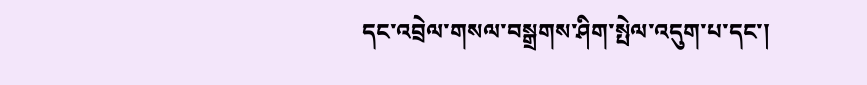དང་འབྲེལ་གསལ་བསྒྲགས་ཤིག་སྤེལ་འདུག་པ་དང་།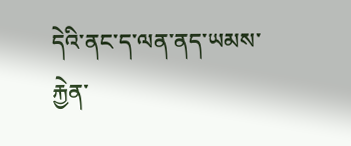དེའི་ནང་ད་ལན་ནད་ཡམས་རྐྱེན་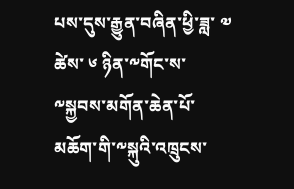པས་དུས་རྒྱུན་བཞིན་ཕྱི་ཟླ་ ༧ ཚེས་ ༦ ཉིན་༸གོང་ས་༸སྐྱབས་མགོན་ཆེན་པོ་མཆོག་གི་༸སྐུའི་འཁྲུངས་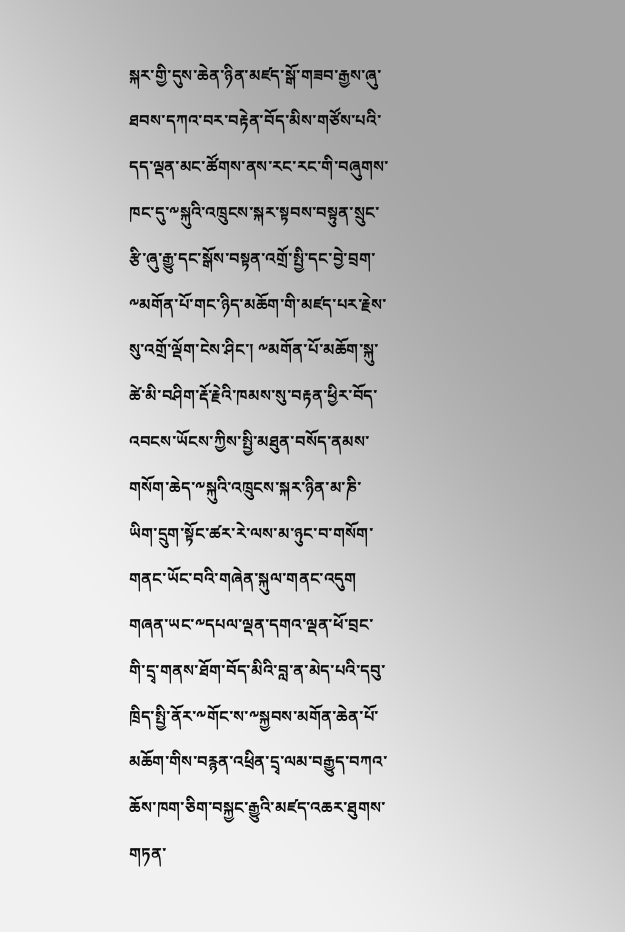སྐར་གྱི་དུས་ཆེན་ཉིན་མཛད་སྒོ་གཟབ་རྒྱས་ཞུ་ཐབས་དཀའ་བར་བརྟེན་བོད་མིས་གཙོས་པའི་དད་ལྡན་མང་ཚོགས་ནས་རང་རང་གི་བཞུགས་ཁང་དུ་༸སྐུའི་འཁྲུངས་སྐར་སྟབས་བསྟུན་སྲུང་རྩི་ཞུ་རྒྱུ་དང་སྒོས་བསྟན་འགྲོ་སྤྱི་དང་བྱེ་བྲག་༸མགོན་པོ་གང་ཉིད་མཆོག་གི་མཛད་པར་རྗེས་སུ་འགྲོ་ལྡོག་ངེས་ཤིང་། ༸མགོན་པོ་མཆོག་སྐུ་ཚེ་མི་བཤིག་རྡོ་རྗེའི་ཁམས་སུ་བརྟན་ཕྱིར་བོད་འབངས་ཡོངས་ཀྱིས་སྤྱི་མཐུན་བསོད་ནམས་གསོག་ཆེད་༸སྐུའི་འཁྲུངས་སྐར་ཉིན་མ་ཎི་ཡིག་དྲུག་སྟོང་ཚར་རེ་ལས་མ་ཉུང་བ་གསོག་གནང་ཡོང་བའི་གཞེན་སྐུལ་གནང་འདུག གཞན་ཡང་༸དཔལ་ལྡན་དགའ་ལྡན་ཕོ་བྲང་གི་དྲྭ་གནས་ཐོག་བོད་མིའི་བླ་ན་མེད་པའི་དབུ་ཁྲིད་སྤྱི་ནོར་༸གོང་ས་༸སྐྱབས་མགོན་ཆེན་པོ་མཆོག་གིས་བརྙན་འཕྲིན་དྲྭ་ལམ་བརྒྱུད་བཀའ་ཆོས་ཁག་ཅིག་བསྐྱང་རྒྱུའི་མཛད་འཆར་ཐུགས་གཏན་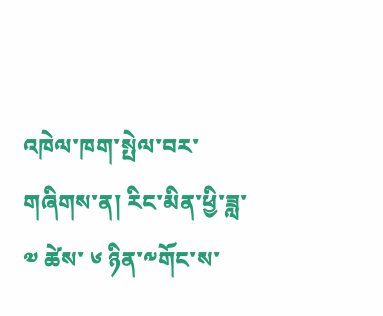འཁེལ་ཁག་སྤེལ་བར་གཞིགས་ན། རིང་མིན་ཕྱི་ཟླ་ ༧ ཚེས་ ༦ ཉིན་༸གོང་ས་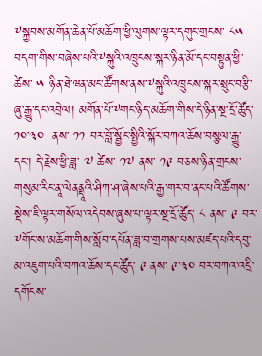༸སྐྱབས་མགོན་ཆེན་པོ་མཆོག་ཕྱི་ལུགས་ལྟར་དགུང་གྲངས་ ༨༥ བདག་གིས་བཞེས་པའི་༸སྐུའི་འཁྲུངས་སྐར་ཉིན་མོ་དང་བསྟུན་ཕྱི་ཚེས་ ༥ ཉིན་ཐེ་ཝན་མང་ཚོགས་ནས་༸སྐུའི་འཁྲུངས་སྐར་སྲུང་བརྩི་ཞུ་རྒྱུ་དང་འབྲེལ། མགོན་པོ་༸གང་ཉིད་མཆོག་གིས་དེ་ཉིན་སྔ་དྲོ་ཚོུད་ ༡༠་༣༠  ནས་ ༡༡ བར་བློ་སྦྱོང་སྤྱིའི་སྐོར་བཀའ་ཆོས་བསྩལ་རྒྱུ་དང་། དེ་རྗེས་ཕྱི་ཟླ་ ༧ ཚེས་ ༡༧ ནས་ ༡༩ བཅས་ཉིན་གྲངས་གསུམ་རིང་ནཱ་ལེནནྡཱའི་ཤིཀ་ཤ་ཞེས་པའི་རྒྱ་གར་བ་ནང་པའི་ཚོགས་སྡེས་ཇི་ལྟར་གསོལ་འདེབས་ཞུས་པ་ལྟར་སྔ་དྲོ་ཚོུད་ ༨ ནས་ ༩ བར་༸གོང་ས་མཆོག་གིས་སློབ་དཔོན་ཟླ་བ་གྲགས་པས་མཛད་པའི་དབུ་མ་འཇུག་པའི་བཀའ་ཆོས་དང་ཚོུད་ ༩ ནས་ ༩་༣༠ བར་བཀའ་འདྲི་དགོངས་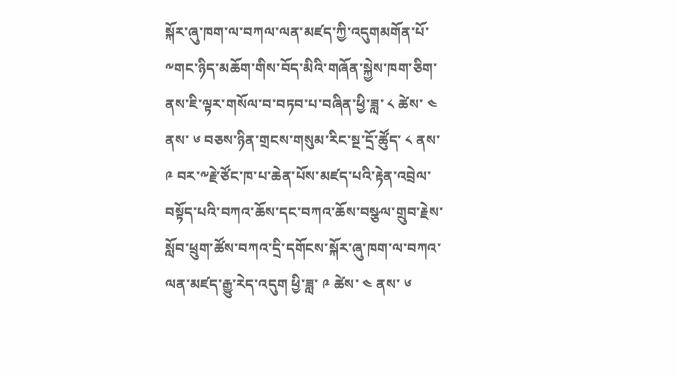སྐོར་ཞུ་ཁག་ལ་བཀལ་ལན་མཛད་ཀྱི་འདུགམགོན་པོ་༸གང་ཉིད་མཆོག་གིས་བོད་མིའི་གཞོན་སྐྱེས་ཁག་ཅིག་ནས་ཇི་ལྟར་གསོལ་བ་བཏབ་པ་བཞིན་ཕྱི་ཟླ་ ༨ ཚེས་ ༤ ནས་ ༦ བཅས་ཉིན་གྲངས་གསུམ་རིང་སྔ་དྲོ་ཚོུད་ ༨ ནས་ ༩ བར་༸རྗེ་ཙོང་ཁ་པ་ཆེན་པོས་མཛད་པའི་རྟེན་འབྲེལ་བསྟོད་པའི་བཀའ་ཆོས་དང་བཀའ་ཆོས་བསྩལ་གྲུབ་རྗེས་སློབ་ཕྲུག་ཚོས་བཀའ་དྲི་དགོངས་སྐོར་ཞུ་ཁག་ལ་བཀའ་ལན་མཛད་རྒྱུ་རེད་འདུག ཕྱི་ཟླ་ ༩ ཚེས་ ༤ ནས་ ༦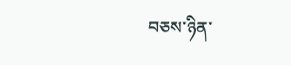བཅས་ཉིན་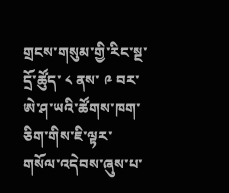གྲངས་གསུམ་གྱི་རིང་སྔ་དྲོ་ཚོུད་ ༨ ནས་ ༩ བར་ཨེ་ཤ་ཡའི་ཚོགས་ཁག་ཅིག་གིས་ཇི་ལྟར་གསོལ་འདེབས་ཞུས་པ་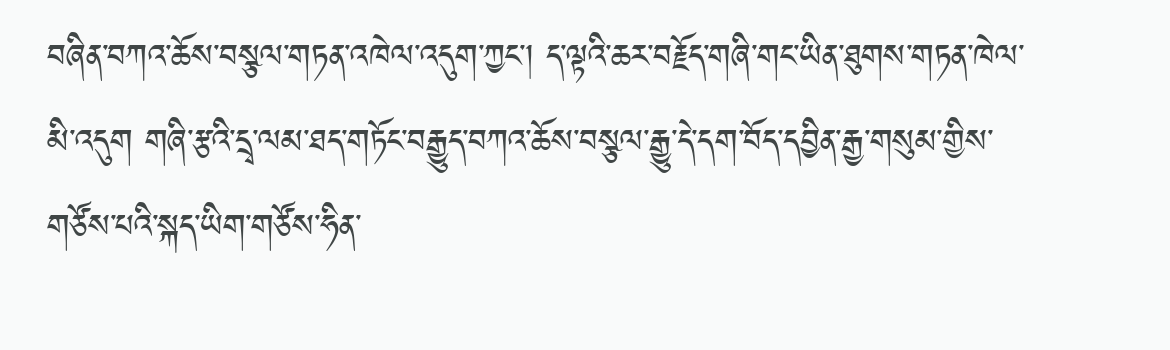བཞིན་བཀའ་ཆོས་བསྩལ་གཏན་འཁེལ་འདུག་ཀྱང་། ད་ལྟའི་ཆར་བརྗོད་གཞི་གང་ཡིན་ཐུགས་གཏན་ཁེལ་མི་འདུག གཞི་རྩའི་དྲྭ་ལམ་ཐད་གཏོང་བརྒྱུད་བཀའ་ཆོས་བསྩལ་རྒྱུ་དེ་དག་བོད་དབྱིན་རྒྱ་གསུམ་གྱིས་གཙོས་པའི་སྐད་ཡིག་གཙོས་ཧིན་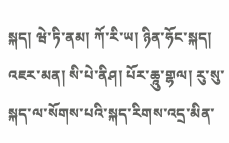སྐད། ཝེ་ཏི་ནམ། ཀོ་རི་ཡ། ཉིན་ཧོང་སྐད། འཇར་མན། སི་པེ་ནིཤ། པོར་ཆཱུ་གྷལ། རུ་སུ་སྐད་ལ་སོགས་པའི་སྐད་རིགས་འདྲ་མིན་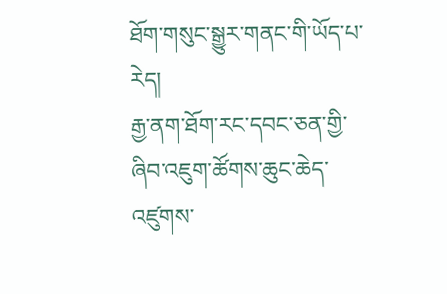ཐོག་གསུང་སྒྱུར་གནང་གི་ཡོད་པ་རེད།
རྒྱ་ནག་ཐོག་རང་དབང་ཅན་གྱི་ཞིབ་འཇུག་ཚོགས་ཆུང་ཆེད་འཛུགས་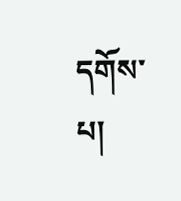དགོས་པ།